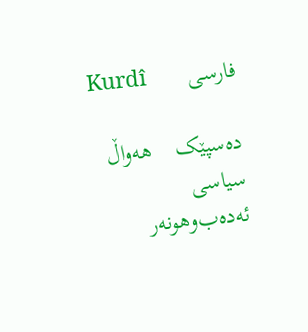فارسی       Kurdî

ده‌سپێک    هه‌واڵ   سیاسی   ئه‌ده‌ب‌وهونه‌ر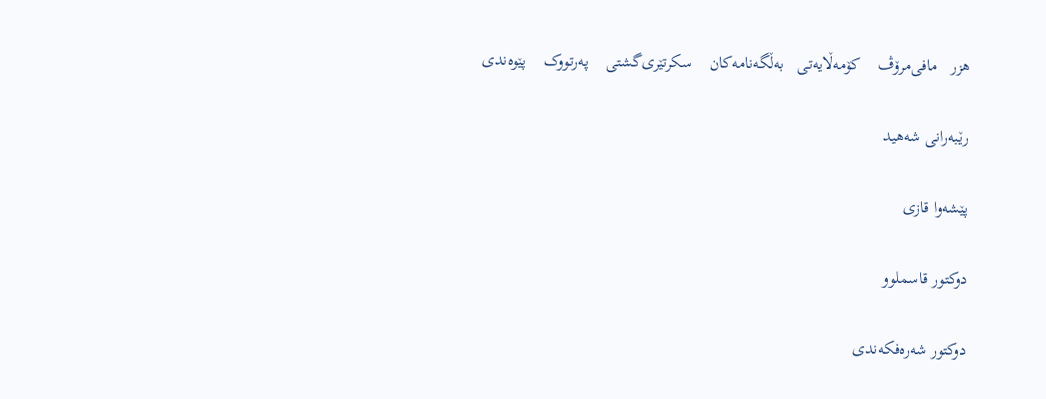هزر   مافی‌مرۆڤ    کۆمه‌ڵایه‌تی   به‌ڵگه‌نامه‌کان    سکرتێری‌گشتی    په‌رتووک    پێوه‌ندی

رێبه‌رانی شه‌هید

پێشه‌وا قازی‌

دوكتور قاسملوو

دوكتور شه‌ره‌فکه‌ندی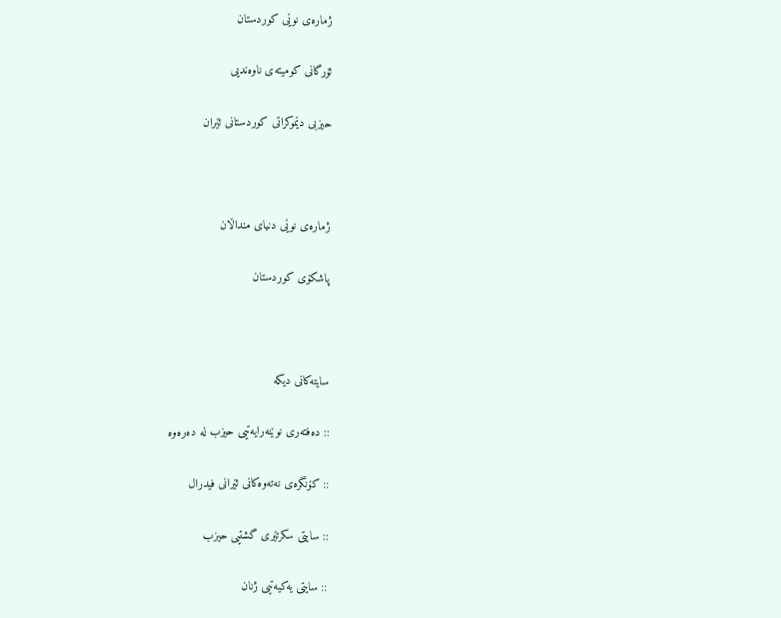ژماره‌ی نوێی كوردستان

ئۆرگانی كومیته‌ی ناوه‌ندیی

حیزبی دێموكراتی كوردستانی ئێران



ژماره‌ی نوێی دنیای منداڵان

پاشكۆی كوردستان



سایته‌کانی دیکه

:: ده‌فته‌ری نوێنه‌رایه‌تیی حیزب له ده‌ره‌وه

:: كۆنگره‌ی‌ نه‌ته‌وه‌كانی‌ ئێرانی‌ فیدرال

:: سایتی سکرتێری گشتیی حیزب

:: سایتی یه‌كیه‌تیی ژنان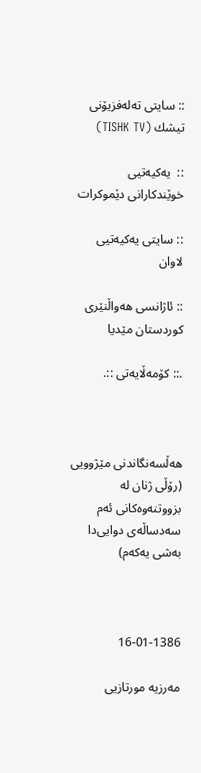:: سایتی ته‌له‌فزیۆنی‌ تیشك (TISHK TV)

::  یه‌كیه‌تیی‌ خوێندكارانی‌ دێموكرات

:: سایتی یه‌کیه‌تیی لاوان

:: ئاژانسی هه‌واڵنێری كوردستان مێدیا

.:: کۆمه‌ڵایه‌تی ::.



هه‌ڵسه‌نگاندنی‌ مێژوویی‌ (رۆڵی‌ ژنان له‌ بزووتنه‌وه‌كانی‌ ئه‌م سه‌دساڵه‌ی‌ دوایی‌دا به‌شی‌ یه‌كه‌م)



16-01-1386

مه‌رزیه‌ مورتازیی‌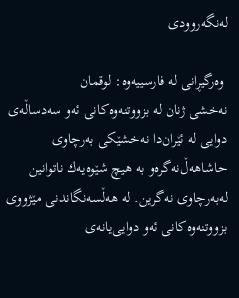له‌نگه‌روودی

 وه‌رگیڕانی‌ له‌ فارسییه‌وه‌: لوقمان
نه‌خشی ژنان له‌ بزووتنه‌وه‌كانی‌ ئه‌و سه‌دساڵه‌ی‌ دوایی‌ له‌ ئێران‌دا نه‌خشێكی‌ به‌رچاوی‌ حاشاهه‌ڵ‌نه‌گره‌‌و به‌ هیچ شێوه‌یه‌ك ناتوانین له‌به‌رچاوی‌ نه‌گرین. له‌ هه‌ڵسه‌نگاندنی‌ مێژووی‌ بزووتنه‌وه‌كانی‌ ئه‌و دوایی‌یانه‌ی‌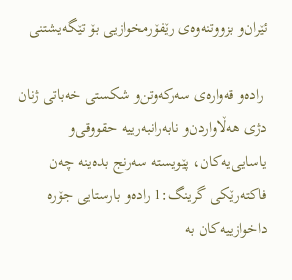ئێران‌و بزووتنه‌وه‌ی‌ رێفۆرمخوازیی‌ بۆ تێگه‌یشتنی

 راده‌‌و قه‌واره‌ی‌ سه‌ركه‌وتن‌و شكستی‌ خه‌باتی‌ ژنان دژی‌ هه‌ڵاواردن‌و نابه‌رانبه‌رییه‌ حقووقی‌‌و یاسایی‌یه‌كان، پێویسته‌ سه‌رنج بده‌ینه‌ چه‌ن فاكته‌رێكی‌ گرینگ:1 راده‌‌و بارستایی‌ جۆره‌ داخوازییه‌كان به‌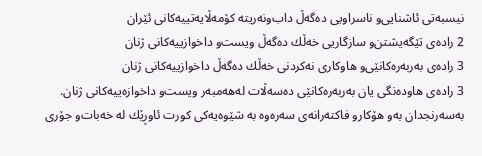نیسبه‌تی‌ ئاشنایی‌و ناسراویی‌ ده‌گه‌ڵ داب‌‌ونه‌ریته‌ كۆمه‌ڵایه‌تییه‌كانی‌ ئێران
2 راده‌ی‌ تێگه‌یشتن‌و سازگاریی‌ خه‌ڵك ده‌گه‌ڵ ویست‌و داخوازییه‌كانی‌ ژنان
3 راده‌ی‌ به‌ربه‌ره‌كانێی‌‌و هاوكاری‌ نه‌كردنی‌ خه‌ڵك ده‌گه‌ڵ داخوازییه‌كانی‌ ژنان
3 راده‌ی‌ هاوده‌نگی‌ یان به‌ربه‌ره‌كانێی‌ ده‌سه‌ڵات له‌هه‌مبه‌ر ویست‌و داخوازه‌ییه‌كانی‌ ژنان.
به‌سه‌رنجدان به‌و هۆكار‌و فاكته‌رانه‌ی‌ سه‌ره‌وه‌ به‌ شێوه‌یه‌كی‌ كورت ئاوڕێك له‌ خه‌بات‌و جۆری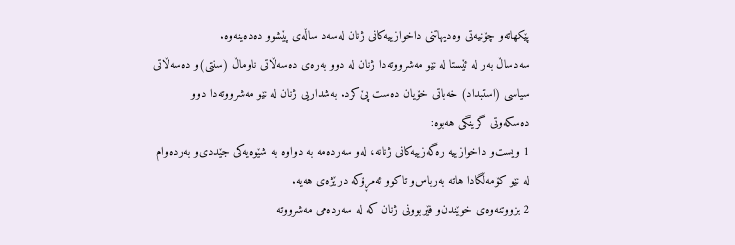پێكهاته‌‌و چۆنیه‌تی‌ وه‌دیهاتنی داخوازییه‌كانی‌ ژنان له‌سه‌د ساڵه‌ی‌ پێشوو ده‌ده‌ینه‌وه‌.
سه‌دساڵ به‌ر له‌ ئێستا له‌ نێو مه‌شرووته‌دا ژنان له‌ دوو به‌ره‌ی‌ ده‌سه‌ڵاتی‌ ناوماڵ (سنتی‌)و ده‌سه‌ڵاتی‌ سیاسی (استبداد) خه‌باتی‌ خۆیان ده‌ست پێ‌كرد. به‌شداریی‌ ژنان له‌ نێو مه‌شرووته‌دا دوو ده‌سكه‌وتی‌ گرینگی‌ هه‌بوه‌:
1 ویست‌و داخوازییه‌ ره‌گه‌زییه‌كانی‌ ژنانه‌، له‌و سه‌رده‌مه‌ به‌ دواوه‌ به‌ شێوه‌یه‌كی‌ جێددی‌‌و به‌رده‌وام له‌ نێو كۆمه‌ڵگادا هاته‌ به‌رباس‌و تاكوو ئه‌مڕۆكه‌ درێژه‌ی‌ هه‌یه‌.
2 بزووتنه‌وه‌ی‌ خوێندن‌و فێربوونی‌ ژنان كه‌ له‌ سه‌رده‌می‌ مه‌شرووته‌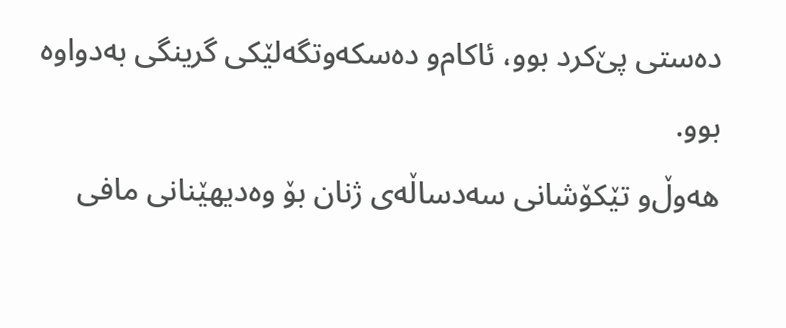ده‌ستی‌ پێ‌كرد بوو، ئاكام‌و ده‌سكه‌وتگه‌لێكی‌ گرینگی‌ به‌دواوه‌ بوو.
هه‌وڵ‌و تێكۆشانی‌ سه‌دساڵه‌ی‌ ژنان بۆ وه‌دیهێنانی‌ مافی‌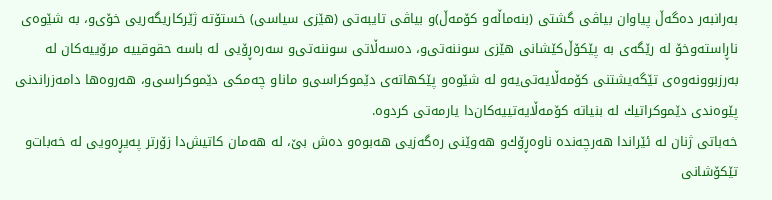به‌رانبه‌ر ده‌گه‌ڵ پیاوان بیاڤی‌ گشتی‌ (بنه‌ماڵه‌‌و كۆمه‌ڵ)و بیاڤی‌ تایبه‌تی‌ (هێزی‌ سیاسی) خستۆته‌ ژێركاریگه‌ریی‌ خۆی‌و، به‌ شێوه‌ی‌ ناڕاسته‌وخۆ له‌ رێگه‌ی‌ به‌ پێكۆڵ‌كێشانی‌ هێزی‌ سوننه‌تی‌‌و، ده‌سه‌ڵاتی‌ سوننه‌تی‌‌و سه‌ره‌ڕۆیی‌ له‌ باسه‌ حقوقییه‌ مرۆییه‌كان له‌ به‌رزبوونه‌وه‌ی‌ تێگه‌یشتنی‌ كۆمه‌ڵایه‌تی‌یه‌‌و له‌ شێوه‌‌و پێكهاته‌ی‌ دێموكراسی‌و ماناو چه‌مكی‌ دێموكراسی‌‌و، هه‌روه‌ها دامه‌زراندنی‌ پێوه‌ندی‌ دێموكراتیك له‌ بنیاته‌ كۆمه‌ڵایه‌تییه‌كان‌دا یارمه‌تی‌ كردوه‌.
خه‌باتی‌ ژنان له‌ ئێراندا هه‌رچه‌نده‌ ناوه‌ڕۆك‌و هه‌وێنی‌ ره‌گه‌زیی هه‌بوه‌‌و ده‌ش بێ‌، له‌ هه‌مان كاتیش‌دا زۆرتر په‌یڕه‌ویی‌ له‌ خه‌بات‌و تێكۆشانی‌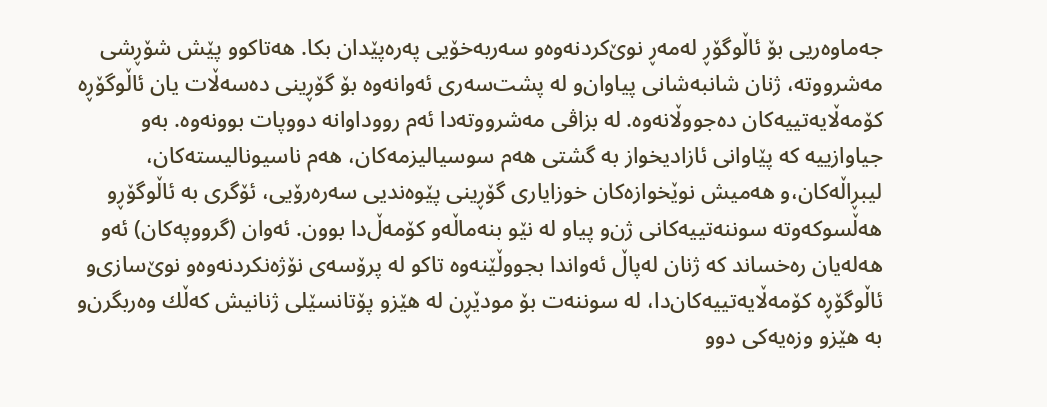جه‌ماوه‌ریی‌ بۆ ئاڵوگۆڕ له‌مه‌ڕ نوێ‌كردنه‌وه‌‌و سه‌ربه‌خۆیی په‌ره‌پێدان بكا. هه‌تاكوو پێش شۆڕشی‌ مه‌شرووته‌، ژنان شانبه‌شانی‌ پیاوان‌و له‌ پشت‌سه‌ری‌ ئه‌وانه‌وه‌ بۆ گۆڕینی‌ ده‌سه‌ڵات یان ئاڵوگۆڕه‌ كۆمه‌ڵایه‌تییه‌كان ده‌جووڵانه‌وه‌. له‌ بزاڤی‌ مه‌شرووته‌دا ئه‌م رووداوانه‌ دووپات بوونه‌وه‌. به‌و جیاوازییه‌ كه‌ پێاوانی‌ ئازادیخواز به‌ گشتی‌ هه‌م سوسیالیزمه‌كان، هه‌م ناسیونالیسته‌كان، لیبڕاڵه‌كان،‌و هه‌میش نوێخوازه‌كان خوزایاری‌ گۆڕینی‌ پێوه‌ندیی‌ سه‌ره‌رۆیی‌، ئۆگری‌ به‌ ئاڵوگۆڕ‌و هه‌ڵسوكه‌وته‌ سوننه‌تییه‌كانی‌ ژن‌و پیاو له‌ نێو بنه‌ماڵه‌‌و كۆمه‌ڵ‌دا بوون. ئه‌وان (گرووپه‌كان) ئه‌و هه‌له‌یان ره‌خساند كه‌ ژنان له‌پاڵ ئه‌واندا بجووڵێنه‌وه‌ تاكو له‌ پرۆسه‌ی‌ نۆژه‌نكردنه‌وه‌‌و نوێ‌سازی‌‌و ئاڵوگۆڕه‌ كۆمه‌ڵایه‌تییه‌كان‌دا، له‌ سوننه‌ت بۆ مودێڕن له‌ هێز‌و پۆتانسێلی‌ ژنانیش كه‌ڵك وه‌ربگرن‌و به‌ هێز‌و وزه‌یه‌كی‌ دوو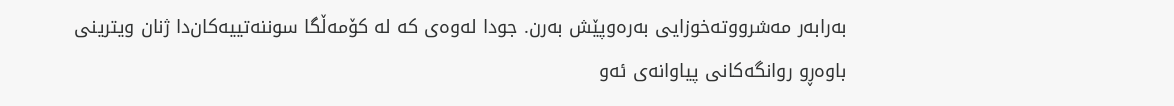به‌رابه‌ر مه‌شرووته‌خوزایی‌ به‌ره‌وپێش به‌رن. جودا له‌وه‌ی‌ كه‌ له‌ كۆمه‌ڵگا سوننه‌تییه‌كان‌دا ژنان ویترینی‌ باوه‌ڕ‌و روانگه‌كانی‌ پیاوانه‌ی‌ ئه‌و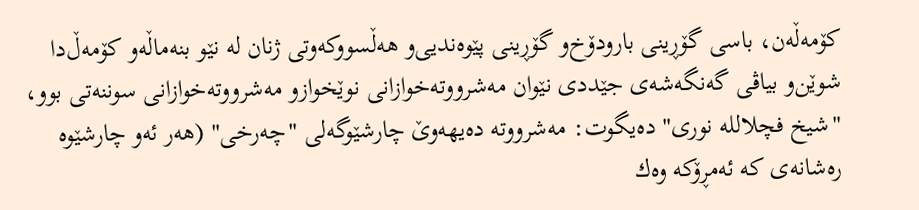كۆمه‌ڵه‌ن، باسی گۆڕینی‌ بارودۆخ‌و گۆڕینی‌ پێوه‌ندیی‌‌و هه‌ڵسووكه‌وتی‌ ژنان له‌ نێو بنه‌ماڵه‌‌و كۆمه‌ڵ‌دا شوێن‌و بیاڤی‌ گه‌نگه‌شه‌ی‌ جێددی‌ نێوان مه‌شرووته‌خوازانی‌ نوێخواز‌و مه‌شرووته‌خوازانی‌ سوننه‌تی بوو، "شیخ فچلالله نوری‌" ده‌یگوت: مه‌شرووته‌ ده‌یهه‌وێ‌ چارشێوگه‌لی‌ "چه‌رخی‌" (هه‌ر ئه‌و چارشێوه‌ ره‌شانه‌ی‌ كه‌ ئه‌مڕۆكه‌ وه‌ك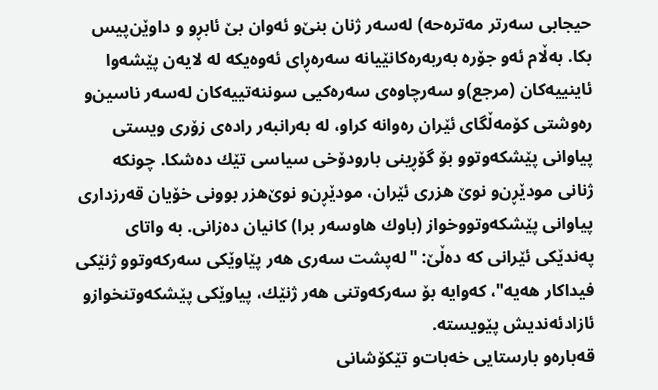حیجابی‌ سه‌رتر مه‌تره‌حه‌) له‌سه‌ر ژنان بنێ‌‌و ئه‌وان بێ‌ ئابڕو و داوێن‌پیس بكا. به‌ڵام ئه‌و جۆره‌ به‌ربه‌ره‌كانێیانه‌ سه‌ره‌ڕای‌ ئه‌وه‌یكه‌ له‌ لایه‌ن پێشه‌وا ئاینییه‌كان (مرجع)و سه‌رچاوه‌ی‌ سه‌ره‌كیی‌ سوننه‌تییه‌كان له‌سه‌ر ناسین‌و ره‌وشتی‌ كۆمه‌ڵگای‌ ئێران ره‌وانه‌ كراو، له‌ به‌رانبه‌ر راده‌ی‌ زۆری‌ ویستی‌ پیاوانی‌ پێشكه‌وتوو بۆ گۆڕینی‌ بارودۆخی‌ سیاسی تێك‌ ده‌شكا. چونكه‌ ژنانی‌ مودێڕن‌و نوێ‌ هزری‌ ئێران، مودێڕن‌و نوێ‌هزر بوونی‌ خۆیان قه‌رزداری‌ پیاوانی‌ پێشكه‌وتووخواز (باوك هاوسه‌ر برا) كانیان ده‌زانی‌. به‌ واتای‌ په‌ندێكی‌ ئێرانی‌ كه‌ ده‌ڵێ‌: "له‌پشت سه‌ری‌ هه‌ر پێاوێكی‌ سه‌ركه‌وتوو ژنێكی‌ فیداكار هه‌یه‌"، كه‌وایه‌ بۆ سه‌ركه‌وتنی‌ هه‌ر ژنێك، پیاوێكی‌ پێشكه‌وتنخواز‌و ئازادئه‌ندیش پێویسته‌.
قه‌باره‌‌و بارستایی‌ خه‌بات‌و تێكۆشانی‌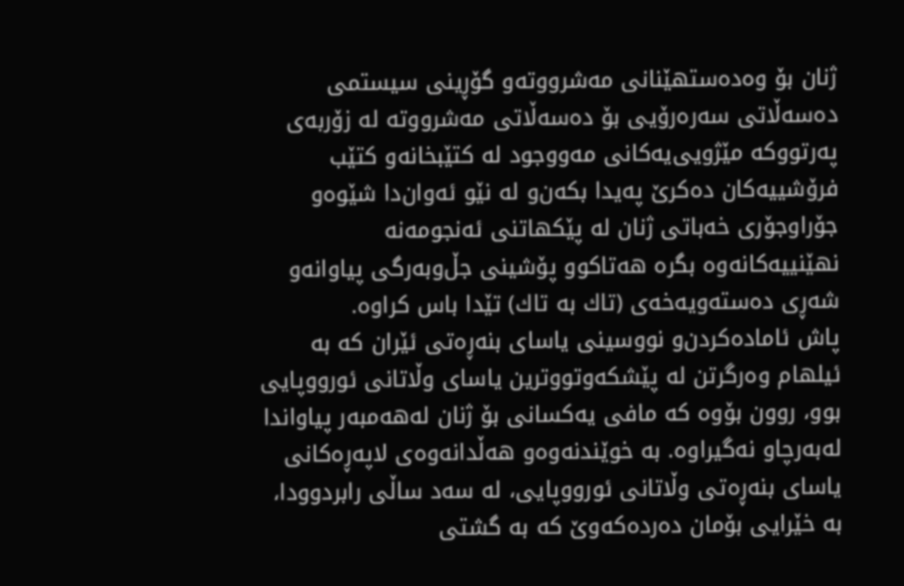ژنان بۆ وه‌ده‌ستهێنانی‌ مه‌شرووته‌‌و گۆڕینی‌ سیستمی‌ ده‌سه‌ڵاتی‌ سه‌ره‌رۆیی‌ بۆ ده‌سه‌ڵاتی‌ مه‌شرووته‌ له‌ زۆربه‌ی‌ په‌رتووكه‌ مێژویی‌یه‌كانی‌ مه‌ووجود له‌ كتێبخانه‌‌و كتێب فرۆشییه‌كان ده‌كرێ‌ په‌یدا بكه‌ن‌و له‌ نێو ئه‌وان‌دا شێوه‌‌و جۆراوجۆری‌ خه‌باتی‌ ژنان له‌ پێكهاتنی‌ ئه‌نجومه‌نه‌ نهێنییه‌كانه‌وه‌ بگره‌ هه‌تاكوو پۆشینی‌ جڵ‌‌وبه‌رگی‌ پیاوانه‌‌و شه‌ڕی‌ ده‌سته‌ویه‌خه‌ی‌ (تاك به‌ تاك) تێدا باس كراوه‌.
پاش ئاماده‌كردن‌و نووسینی‌ یاسای‌ بنه‌ڕه‌تی‌ ئێران كه‌ به‌ ئیلهام وه‌رگرتن له‌ پێشكه‌وتووترین یاسای وڵاتانی‌ ئورووپایی‌ بوو، روون بۆوه‌ كه‌ مافی‌ یه‌كسانی‌ بۆ ژنان له‌هه‌مبه‌ر پیاواندا له‌به‌رچاو نه‌گیراوه‌. به‌ خوێندنه‌وه‌‌و هه‌ڵدانه‌وه‌ی‌ لاپه‌ڕه‌كانی‌ یاسای‌ بنه‌ڕه‌تی‌ وڵاتانی‌ ئورووپایی‌، له‌ سه‌د ساڵی‌ رابردوودا، به‌ خێرایی‌ بۆمان ده‌رده‌كه‌وێ‌ كه‌ به‌ گشتی‌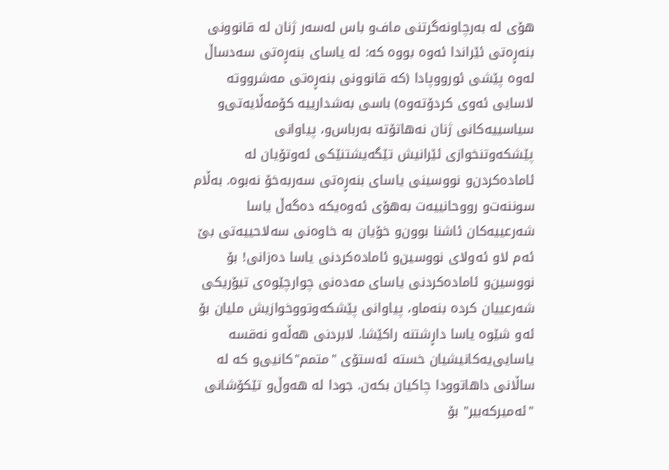هۆی له‌ به‌رچاونه‌گرتنی‌ ماف‌و باس له‌سه‌ر ژنان له‌ قانوونی‌ بنه‌ڕه‌تی‌ ئێراندا ئه‌وه‌ بووه‌ كه‌: له‌ یاسای‌ بنه‌ڕه‌تی‌ سه‌دساڵ له‌وه‌ پێشی‌ ئورووپادا (كه‌ قانوونی‌ بنه‌ڕه‌تی‌ مه‌شرووته‌ لاسایی‌ ئه‌وی‌ كردۆته‌وه‌) باسی به‌شدارییه‌ كۆمه‌ڵایه‌تی‌‌و سیاسییه‌كانی‌ ژنان نه‌هاتۆته‌ به‌رباس‌و، پیاوانی‌ پێشكه‌وتنخوازی‌ ئێرانیش تێگه‌یشتنێكی‌ ئه‌وتۆیان له‌ ئاماده‌كردن‌و نووسینی‌ یاسای‌ بنه‌ڕه‌تی‌ سه‌ربه‌خۆ نه‌بوه‌. به‌ڵام سوننه‌ت‌و رووحانییه‌ت به‌هۆی ئه‌وه‌یكه‌ ده‌گه‌ڵ یاسا شه‌رعییه‌كان ئاشنا بوون‌و خۆیان به‌ خاوه‌نی‌ سه‌لاحییه‌تی‌ بێ‌ ئه‌م لاو ئه‌ولای‌ نووسین‌و ئاماده‌كردنی‌ یاسا ده‌زانی‌! بۆ نووسین‌و ئاماده‌كردنی‌ یاسای‌ مه‌ده‌نی‌ چوارچێوه‌ی‌ تیۆریكی‌ شه‌رعییان كرده‌ بنه‌ما‌و، پیاوانی‌ پێشكه‌وتووخوازیش ملیان بۆ ئه‌و شێوه‌ یاسا داڕشتنه‌ راكێشا. لابردنی‌ هه‌ڵه‌‌و نه‌قسه‌ یاسایی‌یه‌كانیشیان خسته‌ ئه‌ستۆی‌ "متمم"كانیی‌‌و كه‌ له‌ ساڵانی‌ داهاتوودا چاكیان بكه‌ن. جودا له‌ هه‌وڵ‌و تێكۆشانی‌ "ئه‌میركه‌بیر" بۆ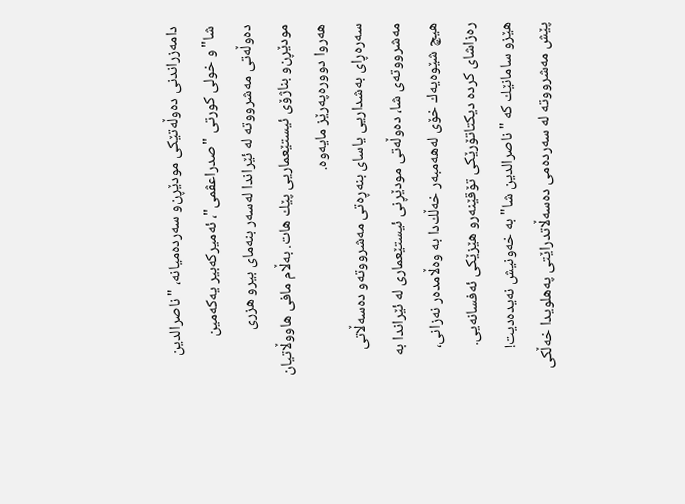دامه‌زراندنی‌ ده‌وڵه‌تێكی‌ مودێڕن‌و سه‌رده‌میانه‌، "ناصرالدین شا"و خولی‌ كورتی‌ "صدراعڤمی‌"، ئه‌میركه‌بیر یه‌كه‌مین ده‌وڵه‌تی‌ مه‌شرووته‌ له‌ ئێراندا له‌سه‌ر بنه‌مای‌ بیرو هزری‌ مودێڕن‌و بناژۆی‌ ئیستێعماریی‌ پێك هات. به‌ڵام مافی‌ هاووڵاتیان هه‌روا دووره‌په‌رێز مایه‌وه‌.
سه‌ره‌ڕای‌ به‌شداریی‌ یاسای‌ بنه‌ڕه‌تی‌ مه‌شرووته‌‌و ده‌سه‌ڵاتی‌ مه‌شرووته‌ی‌ شا، ده‌وڵه‌تی‌ مودێڕنی‌ ئیستێعماری‌ له‌ ئێراندا به‌ هیچ شێوه‌یه‌ك خۆی له‌هه‌مبه‌ر خه‌ڵك‌دا به‌ وه‌ڵامده‌ر نه‌زانی‌، ره‌زاشای‌ كرده‌ دیكتاتۆرێكی‌ تۆقێنه‌ر‌و هێزێكی‌ ئه‌فسانه‌یی‌. هێز‌و سامانێك كه‌ "ناصرالدین‌ شا" به‌ خه‌ونیش نه‌یده‌دیت! پێش مه‌شرووته‌ له‌ سه‌رده‌می‌ ده‌سه‌ڵاتدراێتی‌ په‌هلویدا خه‌ڵكی‌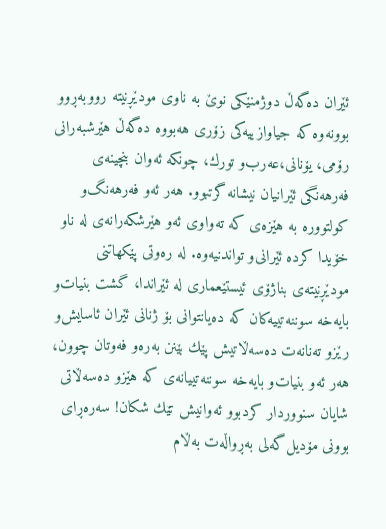ئێران ده‌گه‌ڵ دوژمنێكی‌ نوێ‌ به‌ ناوی‌ مودێڕنیته‌ رووبه‌ڕوو بوونه‌وه‌ كه‌ جیاوازییه‌كی‌ زۆری‌ هه‌بووه‌ ده‌گه‌ڵ هێرشبه‌رانی‌ رۆمی‌، یۆنانی‌،عه‌رب‌و تورك، چونكه‌ ئه‌وان بنچینه‌ی‌ فه‌رهه‌نگی‌ ئێرانیان نیشانه‌ گرتبوو. هه‌ر ئه‌و فه‌رهه‌نگ‌و كولتووره‌ به‌ هێزه‌ی‌ كه‌ ته‌واوی‌ ئه‌و هێرشكه‌رانه‌ی‌ له‌ ناو خۆیدا كرده‌ ئێرانی‌‌و تواندنیه‌وه‌. له‌ ره‌وتی‌ پێكهاتنی‌ مودێڕنیته‌ی‌ بناژۆی‌ ئیستێعماری‌ له‌ ئێراندا، گشت بنیات‌و بایه‌خه‌ سوننه‌تییه‌كان كه‌ ده‌یانتوانی‌ بۆ ژنانی‌ ئێران ئاسایش‌و رێز‌و ته‌نانه‌ت ده‌سه‌ڵاتیش پێك بێنن به‌ره‌و فه‌وتان چوون، هه‌ر ئه‌و بنیات‌و بایه‌خه‌ سوننه‌تییانه‌ی‌ كه‌ هێز‌و ده‌سه‌ڵاتی‌ شایان سنووردار كردبوو ئه‌وانیش تێك شكان! سه‌ره‌ڕای‌ بوونی‌ مۆدیل‌گه‌لی‌ به‌ڕواڵه‌ت به‌ڵام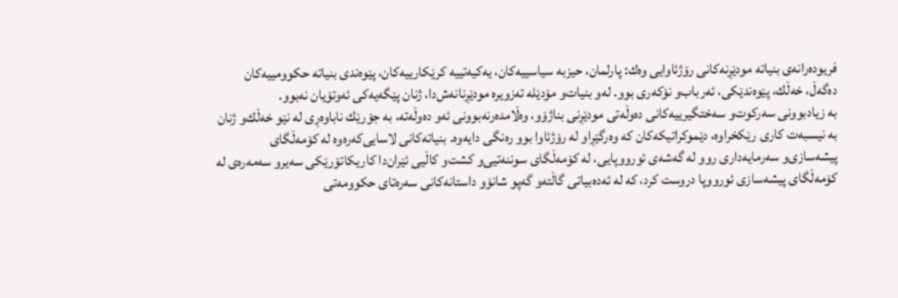فریوده‌رانه‌ی‌ بنیاته‌ مودێڕنه‌كانی‌ رۆژئاوایی‌ وه‌ك: پارلمان، حیزبه‌ سیاسییه‌كان، یه‌كیه‌تییه‌ كرێكارییه‌كان، پێوه‌ندی‌ بنیاته‌ حكوومییه‌كان ده‌گه‌ڵ، خه‌ڵك، پێوه‌ندێكی‌، ئه‌رباب‌و نۆكه‌ری‌ بوو. له‌و بنیات‌و مۆدێله‌ ته‌زویره‌ مودێڕنانه‌ش‌دا، ژنان پێگه‌یه‌كی‌ ئه‌وتۆیان نه‌بوو.
به‌ زیادبوونی‌ سه‌ركوت‌و سه‌ختگیرییه‌كانی‌ ده‌وڵه‌تی‌ مودێڕنی‌ بناژۆ‌و، وه‌ڵامده‌رنه‌بوونی‌ ئه‌و ده‌وڵه‌ته‌، به‌ جۆرێك ناباوه‌ڕی‌ له‌ نێو خه‌ڵك‌و ژنان به‌ نیسبه‌ت كاری‌ رێكخراوه‌، دێموكراتیكه‌كان كه‌ وه‌رگێڕاو له‌ رۆژئاوا بوو ره‌نگی‌ دایه‌وه‌. بنیاته‌كانی‌ لاسایی‌كه‌ره‌وه‌ له‌ كۆمه‌ڵگای‌ پیشه‌سازی‌‌و سه‌رمایه‌داری‌ روو له‌ گه‌شه‌ی‌ ئورووپایی‌، له‌ كۆمه‌ڵگای‌ سوننه‌تیی‌‌و كشت‌و كاڵیی‌ ئێران‌دا كاریكاتۆرێكی‌ سه‌یر‌و سه‌مه‌ره‌ی‌ له‌ كۆمه‌ڵگای‌ پیشه‌سازی‌ ئورووپا دروست كرد، كه‌ له‌ ئه‌ده‌بیاتی‌ گاڵته‌‌و گه‌پو شانۆ‌و داستانه‌كانی‌ سه‌ره‌تای‌ حكوومه‌تی‌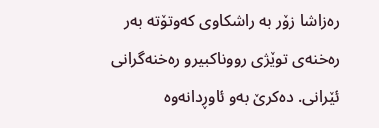ره‌زاشا زۆر به‌ راشكاوی‌ كه‌وتۆته‌ به‌ر ره‌خنه‌ی‌ توێژی‌ رووناكبیر‌و ره‌خنه‌گرانی‌ ئێرانی‌. ده‌كرێ‌ به‌و ئاوڕدانه‌وه‌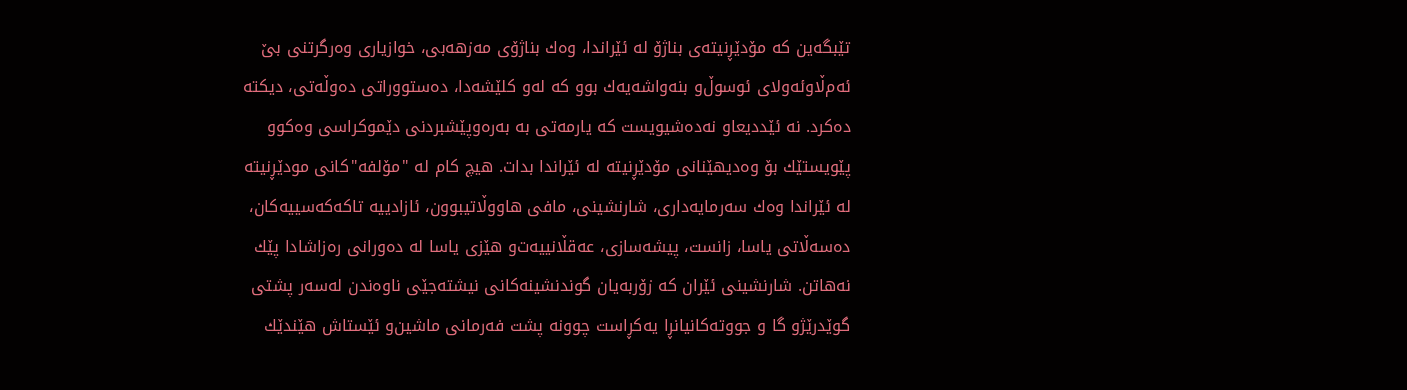تێبگه‌ین كه‌ مۆدێڕنیته‌ی‌ بناژۆ له‌ ئێراندا، وه‌ك بناژۆی‌ مه‌زهه‌بی‌، خوازیاری‌ وه‌رگرتنی‌ بێ‌ ئه‌م‌ڵاوئه‌ولای‌ ئوسوڵ‌و بنه‌واشه‌یه‌ك بوو كه‌ له‌و كلێشه‌دا، ده‌ستووراتی‌ ده‌وڵه‌تی‌، دیكته‌ ده‌كرد. نه‌ ئێددیعا‌و نه‌ده‌شیویست كه‌ یارمه‌تی‌ به‌ به‌ره‌وپێشبردنی‌ دێموكراسی وه‌كوو پێویستێك بۆ وه‌دیهێنانی‌ مۆدێڕنیته‌ له‌ ئێراندا بدات. هیچ كام له‌ "مۆلفه"كانی‌ مودێڕنیته‌ له‌ ئێراندا وه‌ك سه‌رمایه‌داری‌، شارنشینی‌، مافی‌ هاووڵاتیبوون، ئازادییه‌ تاكه‌كه‌سییه‌كان، ده‌سه‌ڵاتی‌ یاسا، زانست، پیشه‌سازی‌، عه‌قڵانییه‌ت‌و هێزی‌ یاسا له‌ ده‌ورانی‌ ره‌زاشادا پێك نه‌هاتن. شارنشینی‌ ئێران كه‌ زۆربه‌یان گوندنشینه‌كانی‌ نیشته‌جێی‌ ناوه‌ندن له‌سه‌ر پشتی‌ گوێدرێژ‌و گا و جووته‌كانیانڕا یه‌كڕاست چوونه‌ پشت فه‌رمانی‌ ماشین‌و ئێستاش هێندێك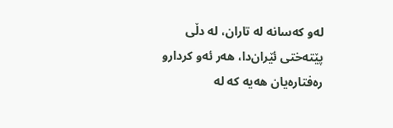له‌و كه‌سانه‌ له‌ تاران، له‌ دڵی‌ پێته‌ختی‌ ئێران‌دا، هه‌ر ئه‌و كردار‌و ره‌فتاره‌یان هه‌یه‌ كه‌ له‌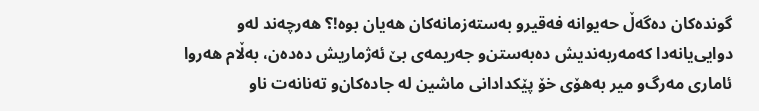گونده‌كان ده‌گه‌ڵ حه‌یوانه‌ فه‌قیر‌و به‌سته‌زمانه‌كان هه‌یان بوه‌!؟ هه‌رچه‌ند له‌و دوایی‌یانه‌دا كه‌مه‌ربه‌ندیش ده‌به‌ستن‌و جه‌ریمه‌ی‌ بێ‌ ئه‌ژماریش ده‌ده‌ن، به‌ڵام هه‌روا ئاماری‌ مه‌رگ‌و میر به‌هۆی خۆ پێكدادانی‌ ماشین له‌ جاده‌كان‌و ته‌نانه‌ت ناو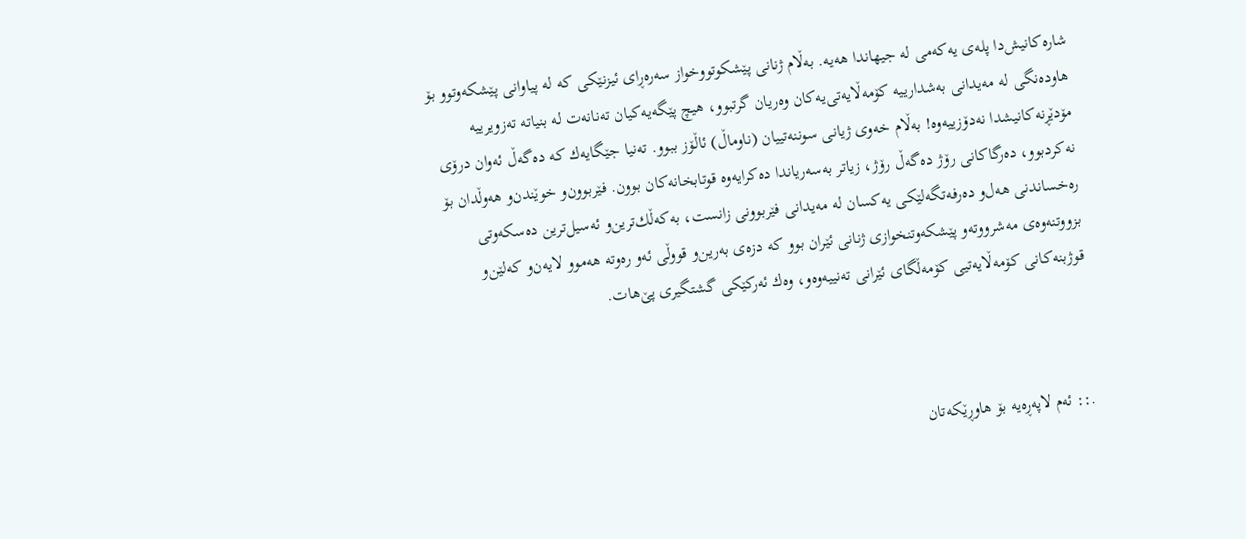شاره‌كانیش‌دا پله‌ی‌ یه‌كه‌می‌ له‌ جیهاندا هه‌یه‌. به‌ڵام ژنانی‌ پێشكوتووخواز سه‌ره‌ڕای‌ ئیزنێكی‌ كه‌ له‌ پیاوانی‌ پێشكه‌وتوو بۆ هاوده‌نگی‌ له‌ مه‌یدانی‌ به‌شدارییه‌ كۆمه‌ڵایه‌تی‌یه‌كان وه‌ریان گرتبوو، هیچ پێگه‌یه‌كیان ته‌نانه‌ت له‌ بنیاته‌ ته‌زویرییه‌ مۆدێڕنه‌كانیشدا نه‌دۆزییه‌وه‌! به‌ڵام خه‌وی‌ ژیانی‌ سوننه‌تییان (ناوماڵ) ئاڵۆز ببوو. ته‌نیا جێگایه‌ك كه‌ ده‌گه‌ڵ ئه‌وان درۆی نه‌كردبوو، ده‌رگاكانی‌ رۆژ ده‌گه‌ڵ رۆژ، زیاتر به‌سه‌ریاندا ده‌كرایه‌وه‌ قوتابخانه‌كان بوون. فێربوون‌و خوێندن‌و هه‌وڵدان بۆ ره‌خساندنی‌ هه‌ل‌و ده‌رفه‌تگه‌لێكی‌ یه‌كسان له‌ مه‌یدانی‌ فێربوونی‌ زانست، به‌كه‌ڵك‌ترین‌و ئه‌سیل‌ترین ده‌سكه‌وتی‌ بزووتنه‌وه‌ی‌ مه‌شرووته‌‌و پێشكه‌وتنخوازی‌ ژنانی‌ ئێران بوو كه‌ دزه‌ی‌ به‌رین‌و قووڵی‌ ئه‌و ره‌وته‌ هه‌موو لایه‌ن‌و كه‌لێن‌و قوژبنه‌كانی‌ كۆمه‌ڵایه‌تیی‌ كۆمه‌ڵگای‌ ئێرانی‌ ته‌نییه‌وه‌و، وه‌ك ئه‌ركێكی‌ گشتگیری‌ پێ‌هات.



.:: ئه‌م لاپه‌ڕه‌یه بۆ هاوڕێکه‌تان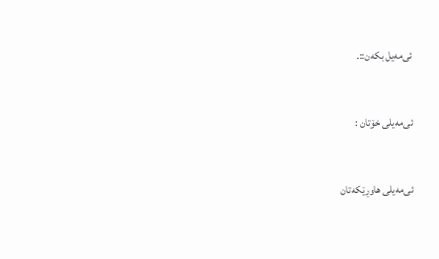ئی‌مه‌یل بکه‌ن::.



ئی‌مه‌یلی خۆتان :



ئی‌مه‌یلی هاوڕێکه‌تان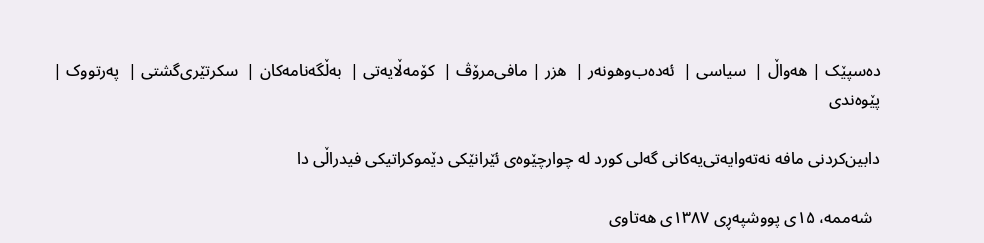ده‌سپێک | هه‌واڵ |  سیاسی |  ئه‌ده‌ب‌وهونه‌ر |  هزر | مافی‌مرۆڤ |  کۆمه‌ڵایه‌تی |  به‌ڵگه‌نامه‌کان |  سکرتێری‌گشتی |  په‌رتووک |  پێوه‌ندی

دابین‌كردنی‌ مافه‌ نه‌ته‌وایه‌تی‌یه‌کانی گه‌لی‌ كورد له‌ چوارچێوه‌ی ئێرانێکی دێموكراتیكی‌ فیدراڵی‌ دا

  شه‌ممه، ۱۵‌ی پوو‌شپه‌ڕی ۱۳۸۷ی هه‌تاوی